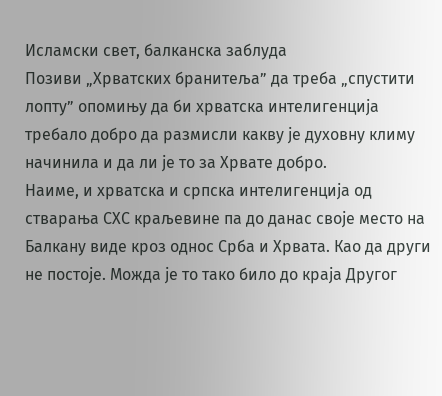Исламски свет, балканска заблуда
Позиви „Хрватских бранитеља” да треба „спустити лопту” опомињу да би хрватска интелигенција требало добро да размисли какву је духовну климу начинила и да ли је то за Хрвате добро.
Наиме, и хрватска и српска интелигенција од стварања СХС краљевине па до данас своје место на Балкану видe кроз однос Срба и Хрвата. Као да други не постоје. Можда је то тако било до краја Другог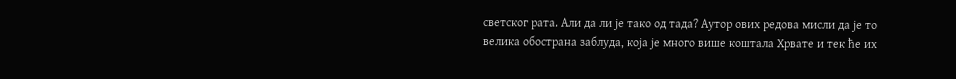светског рата. Али да ли је тако од тада? Аутор ових редова мисли да је то велика обострана заблуда, која је много више коштала Хрвате и тек ће их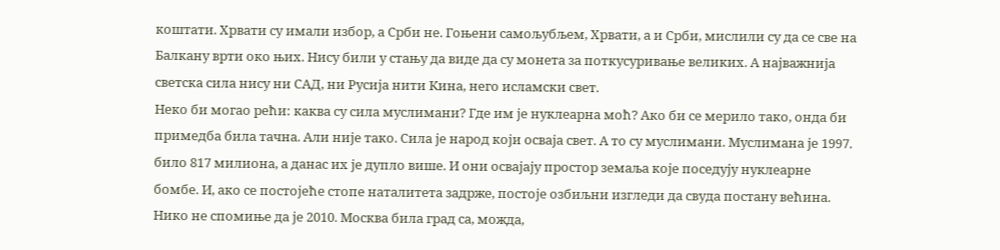коштати. Хрвати су имали избор, а Срби не. Гоњени самољубљем, Хрвати, а и Срби, мислили су да се све на Балкану врти око њих. Нису били у стању да виде да су монета за поткусуривање великих. А најважнија светска сила нису ни САД, ни Русија нити Кина, него исламски свет.
Неко би могао рећи: каква су сила муслимани? Где им је нуклеарна моћ? Ако би се мерило тако, онда би примедба била тачна. Али није тако. Сила је народ који осваја свет. А то су муслимани. Муслимана је 1997. било 817 милиона, а данас их је дупло више. И они освајају простор земаља које поседују нуклеарне бомбе. И, ако се постојеће стопе наталитета задрже, постоје озбиљни изгледи да свуда постану већина. Нико не спомиње да је 2010. Москва била град са, можда,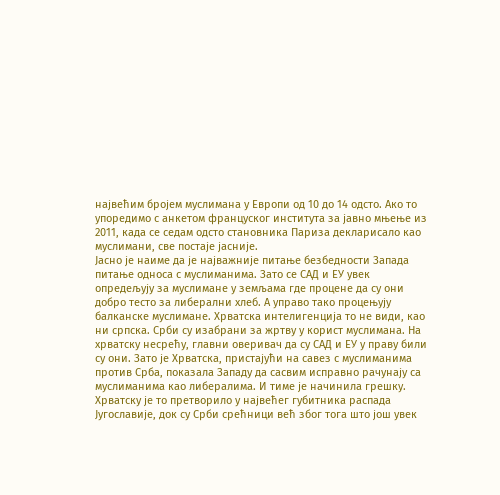највећим бројем муслимана у Европи од 10 до 14 одсто. Ако то упоредимо с анкетом француског института за јавно мњење из 2011, када се седам одсто становника Париза декларисало као муслимани, све постаје јасније.
Јасно је наиме да је најважније питање безбедности Запада питање односа с муслиманима. Зато се САД и ЕУ увек опредељују за муслимане у земљама где процене да су они добро тесто за либерални хлеб. А управо тако процењују балканске муслимане. Хрватска интелигенција то не види, као ни српска. Срби су изабрани за жртву у корист муслимана. На хрватску несрећу, главни оверивач да су САД и ЕУ у праву били су они. Зато је Хрватска, пристајући на савез с муслиманима против Срба, показала Западу да сасвим исправно рачунају са муслиманима као либералима. И тиме је начинила грешку. Хрватску је то претворило у највећег губитника распада Југославије, док су Срби срећници већ због тога што још увек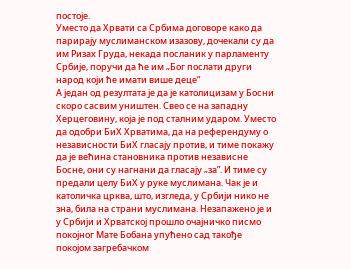постоје.
Уместо да Хрвати са Србима договоре како да парирају муслиманском изазову, дочекали су да им Ризах Груда, некада посланик у парламенту Србије, поручи да ће им „Бог послати други народ који ће имати више деце”
А један од резултата је да је католицизам у Босни скоро сасвим уништен. Свео се на западну Херцеговину, која је под сталним ударом. Уместо да одобри БиХ Хрватима, да на референдуму о независности БиХ гласају против, и тиме покажу да је већина становника против независне Босне, они су нагнани да гласају „за”. И тиме су предали целу БиХ у руке муслимана. Чак је и католичка црква, што, изгледа, у Србији нико не зна, била на страни муслимана. Незапажено је и у Србији и Хрватској прошло очајничко писмо покојног Мате Бобана упућено сад такође покојом загребачком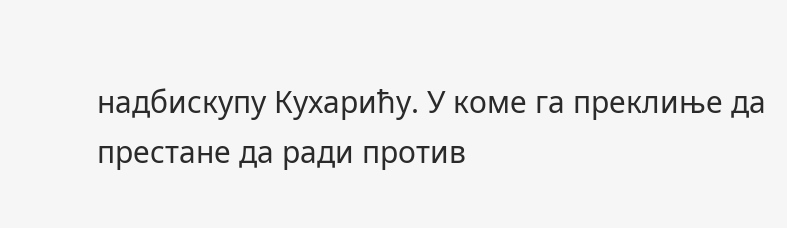надбискупу Кухарићу. У коме га преклиње да престане да ради против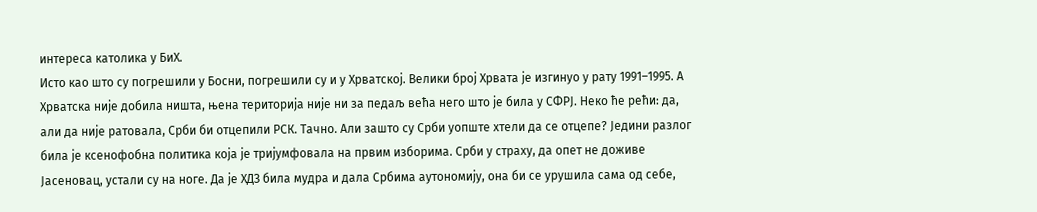интереса католика у БиХ.
Исто као што су погрешили у Босни, погрешили су и у Хрватској. Велики број Хрвата је изгинуо у рату 1991–1995. А Хрватска није добила ништа, њена територија није ни за педаљ већа него што је била у СФРЈ. Неко ће рећи: да, али да није ратовала, Срби би отцепили РСК. Тачно. Али зашто су Срби уопште хтели да се отцепе? Једини разлог била је ксенофобна политика која је тријумфовала на првим изборима. Срби у страху, да опет не доживе Јасеновац, устали су на ноге. Да је ХДЗ била мудра и дала Србима аутономију, она би се урушила сама од себе,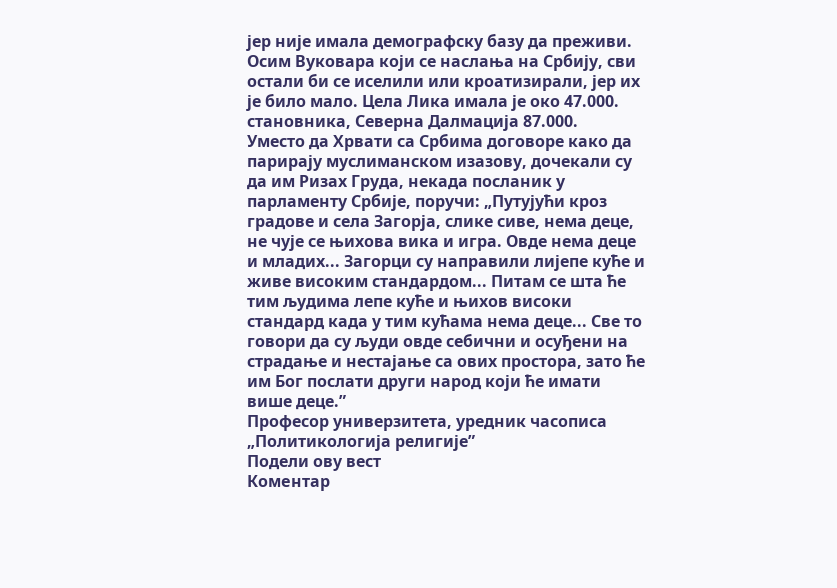јер није имала демографску базу да преживи. Осим Вуковара који се наслања на Србију, сви остали би се иселили или кроатизирали, јер их је било мало. Цела Лика имала је око 47.000. становника, Северна Далмација 87.000.
Уместо да Хрвати са Србима договоре како да парирају муслиманском изазову, дочекали су да им Ризах Груда, некада посланик у парламенту Србије, поручи: „Путујући кроз градове и села Загорја, слике сиве, нема деце, не чује се њихова вика и игра. Овде нема деце и младих... Загорци су направили лијепе куће и живе високим стандардом... Питам се шта ће тим људима лепе куће и њихов високи стандард када у тим кућама нема деце... Све то говори да су људи овде себични и осуђени на страдање и нестајање са ових простора, зато ће им Бог послати други народ који ће имати више деце.”
Професор универзитета, уредник часописа „Политикологија религије”
Подели ову вест
Комeнтар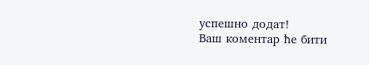успeшно додат!
Ваш комeнтар ћe бити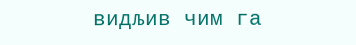видљив чим га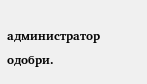администратор одобри.